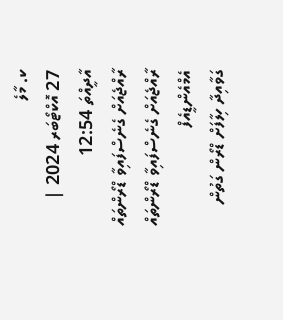ކ. މާލެ
27 އޮކްޓޯބަރ 2024 | އާދީއްތަ 12:54
ރާއްޖެއަށް ގެނެސްފައިވާ ޑްރޯންތައް
ރާއްޖެއަށް ގެނެސްފައިވާ ޑްރޯންތައް
އެމްއެންޑީއެފް
ގަވާއިދާ ހިލާފަށް ޑްރޯން ގަތުން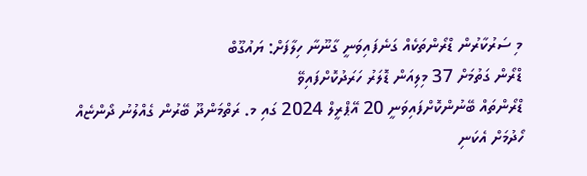މި ސަރުކާރުން ޑްރޯންތަކެއް ގަނެފައިވަނީ ގާނޫނާ ހިލާފަށް: ޔައުގޫބް
ޑްރޯން ގަތުމަށް 37 މިލިއަން ޑޮލަރު ހަރަދުކޮށްފައިވޭ
ޑްރޯންތައް ބޭނުންކޮށްފައިވަނީ 20 އޭޕްރީލް 2024 ގައި މ. ރަތްމަންދޫ ބޭރުން ގެއްލުނު ދޯންޏެއް ހޯދުމަށް އެކަނި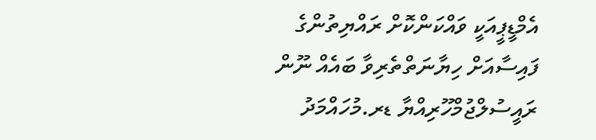އެމްޑީޕީއަކީ ވައްކަންކޮށް ރައްޔިތުންގެ ފައިސާއަށް ހިޔާނަތްތެރިވާ ބައެއް ނޫން
ރައީސުލްޖުމްހޫރިއްޔާ ޑރ.މުހައްމަދު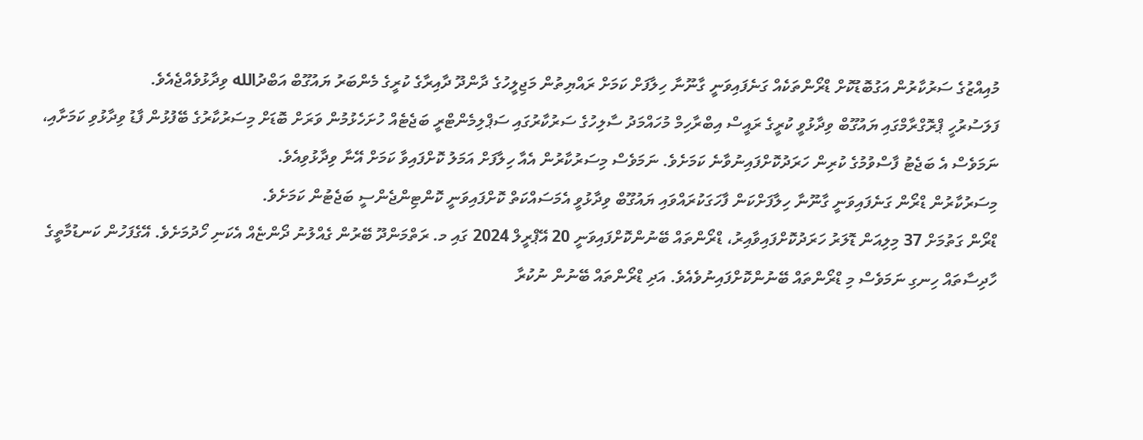މުއިއްޒުގެ ސަރުކާރުން އަގުބޮޑުކޮށް ޑްރޯންތަކެއް ގަނެފައިވަނީ ގާނޫނާ ހިލާފަށް ކަމަށް ރައްޔިތުން މަޖިލީހުގެ ދާންދޫ ދާއިރާގެ ކުރީގެ މެންބަރު ޔައުގޫބް އަބްދުالله ވިދާޅުވެއްޖެއެވެ.
ފަލަސުރުހީ ޕްރޮގްރާމްގައި ޔައުގޫބް ވިދާޅުވީ ކުރީގެ ރައީސް އިބްރާހިމް މުހައްމަދު ސާލިހުގެ ސަރުކާރުގައި ސަޕްލިމެންޓްރީ ބަޖެޓެއް ހުށަހެޅުމުން ވަރަށް ބޮޑަށް މިސަރުކާރުގެ ބޭފުޅުން ފާޑު ވިދާޅުވި ކަމަށާއި، ނަމަވެސް އެ ބަޖެޓު ފާސްވުމުގެ ކުރިން ހަރަދުކޮށްފައިނުވާނެ ކަމަށެވެ. ނަމަވެސް މިސަރުކާރުން އެއާ ހިލާފަށް އަމަލު ކޮށްފައިވާ ކަމަށް އޭނާ ވިދާޅުވިއެވެ.
މިސަރުކާރުން ޑްރޯން ގަނެފައިވަނީ ގާނޫނާ ހިލާފަށްކަން ފާހަގަކުރައްވައި ޔައުގޫބް ވިދާޅުވީ އެމަސައްކަތް ކޮށްފައިވަނީ ކޮންޓިންޖެންސީ ބަޖެޓުން ކަމަށެވެ.
ޑްރޯން ގަތުމަށް 37 މިލިއަން ޑޮލަރު ހަރަދުކޮށްފައިވާއިރު، ޑްރޯންތައް ބޭނުންކޮށްފައިވަނީ 20 އޭޕްރީލް 2024 ގައި މ. ރަތްމަންދޫ ބޭރުން ގެއްލުނު ދޯންޏެއް އެކަނި ހޯދުމަށެވެ. އޭގެފަހުން ކަނޑުމާތީގެ ހާދިސާތައް ހިނގި ނަމަވެސް މި ޑްރޯންތައް ބޭނުންކޮށްފައިނުވެއެވެ. އަދި ޑްރޯންތައް ބޭނުން ނުކުރާ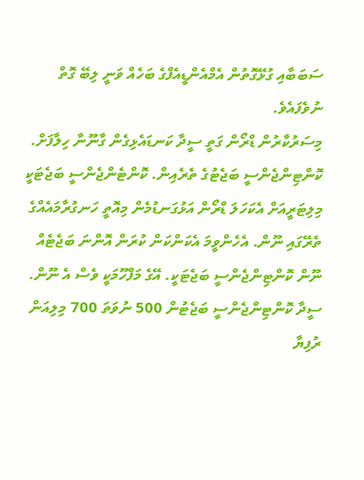ސަބަބާއި ގުޅޭގޮތުން އެމްއެންޑީއެފްގެ ބަހެއް ވަނީ ލިބޭ ގޮތް ނުވެފައެވެ.
މިސަރުކާރުން ޑްރޯން ގަތީ ސީދާ ކަނޑައެޅިގެން ގާނޫނާ ހިލާފަށް. ކޮންޓިންޖެންސީ ބަޖެޓުގެ ތެރެއިން. ކޮންޓެންޖެންސީ ބަޖެޓަކީ މިލިޓަރީއަށް އެކަހަލަ ޑްރޯން އަޅުގަނޑުމެން މިއޮތީ ހަނގުރާމައެއްގެ ތެރޭގައި ނޫން. އެހެންވީމަ އެކަންކަން ކުރަން އޮންނަ ބަޖެޓެއް ނޫން ކޮންޓިންޖެންސީ ބަޖެޓަކީ. އޭގެ މަފްހޫމަކީ ވެސް އެ ނޫން. ސީދާ ކޮންޓިންޖެންސީ ބަޖެޓުން 500 ނުވަތަ 700 މިލިއަން ރުފިޔާ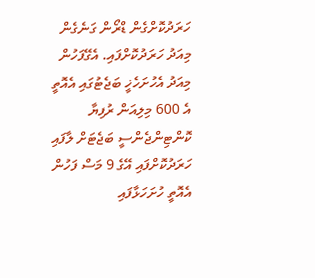ހަރަދުކޮށްގެން ޑްރޯން ގަނެގެން މިއަދު ހަރަދުކޮށްފައި. އެގޭފަހުން މިއަދު އެހުށަހެޚީ ބަޖެޓުގައި އެއޮތީ އެ 600 މިލިއަން ރުފިޔާ ކޮންޓިންޖެންސީ ބަޖެޓަށް ލާފައި ހަރަދުކޮށްފައި އޭގެ 9 މަސް ފަހުން އެއޮތީ ހުށަހަޅާފައި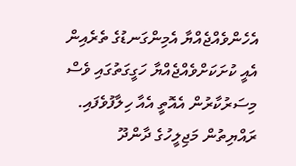އެހެންވެއްޖެއްޔާ އެމިންގަނޑުގެ ތެރެއިން އެއީ ކުށަކަށްވެއްޖެއްޔާ ހަގީގަތުގައި ވެސް މިސަރުކާރުން އެއޮތީ އެއާ ހިލާފުވެފައި.
ރައްޔިތުން މަޖިލީހުގެ ދާންދޫ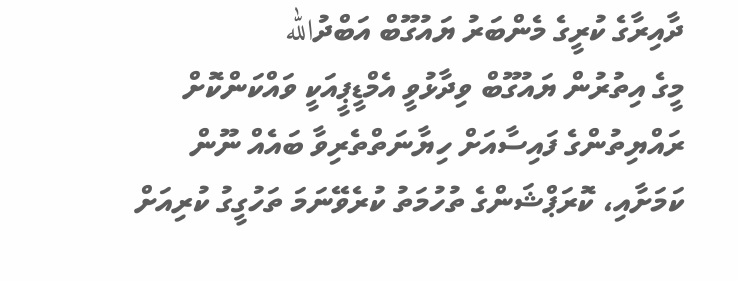ދާއިރާގެ ކުރީގެ މެންބަރު ޔައުގޫބް އަބްދުالله
މީގެ އިތުރުން ޔައުގޫބް ވިދާޅުވީ އެމްޑީޕީއަކީ ވައްކަންކޮށް ރައްޔިތުންގެ ފައިސާއަށް ހިޔާނަތްތެރިވާ ބައެއް ނޫން ކަމަށާއި، ކޮރަޕްޝަންގެ ތުހުމަތު ކުރެވޭނަމަ ތަހުގީގު ކުރިއަށް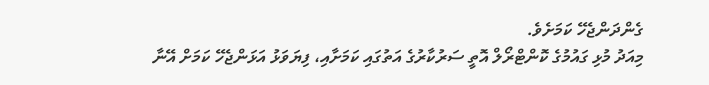ގެންދަންޖެހޭ ކަމަށެވެ.
މިއަދު މުޅި ގައުމުގެ ކޮންޓްރޯލް އޮތީ ސަރުކާރުގެ އަތުގައި ކަމަށާއި، ފިޔަވަޅު އަޅަންޖެހޭ ކަމަށް އޭނާ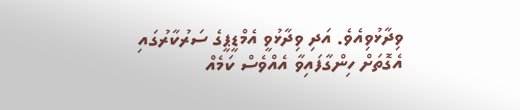ވިދާޅުވިއެވެ. އަދި ވިދާޅުވީ އެމްޑީޕީގެ ސަރުކާރުގައި އެގޮތަށް ހިންގާފައިވާ އެއްވެސް ކަމެއް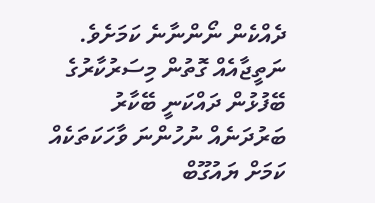ދެއްކެން ނޯންނާނެ ކަމަށެވެ. ނަތީޖާއެއް ގޮތުން މިސަރުކާރުގެ ބޭފުޅުން ދައްކަނީ ބޭކާރު ބަރުދަނެއް ނުހުންނަ ވާހަކަތަކެއް ކަމަށް ޔައުގޫބް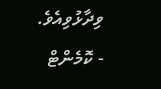ވިދާޅުވިއެވެ.
- ކޮމެންޓް